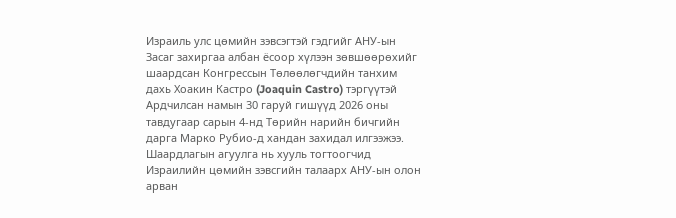Израиль улс цөмийн зэвсэгтэй гэдгийг АНУ-ын Засаг захиргаа албан ёсоор хүлээн зөвшөөрөхийг шаардсан Конгрессын Төлөөлөгчдийн танхим дахь Хоакин Кастро (Joaquin Castro) тэргүүтэй Ардчилсан намын 30 гаруй гишүүд 2026 оны тавдугаар сарын 4-нд Төрийн нарийн бичгийн дарга Марко Рубио-д хандан захидал илгээжээ.
Шаардлагын агуулга нь хууль тогтоогчид Израилийн цөмийн зэвсгийн талаарх АНУ-ын олон арван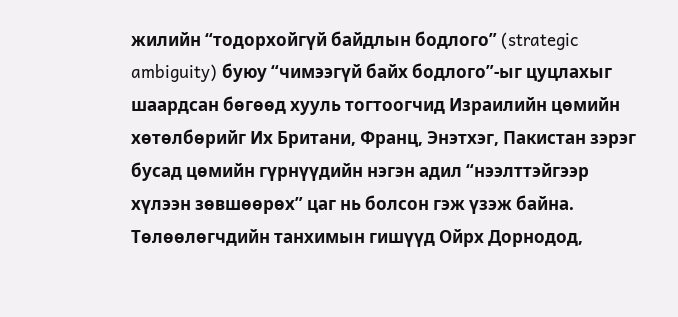жилийн “тодорхойгүй байдлын бодлого” (strategic ambiguity) буюу “чимээгүй байх бодлого”-ыг цуцлахыг шаардсан бөгөөд хууль тогтоогчид Израилийн цөмийн хөтөлбөрийг Их Британи, Франц, Энэтхэг, Пакистан зэрэг бусад цөмийн гүрнүүдийн нэгэн адил “нээлттэйгээр хүлээн зөвшөөрөх” цаг нь болсон гэж үзэж байна. Төлөөлөгчдийн танхимын гишүүд Ойрх Дорнодод,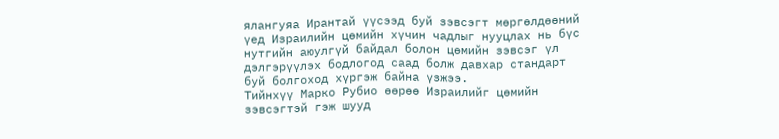ялангуяа Ирантай үүсээд буй зэвсэгт мөргөлдөөний үед Израилийн цөмийн хүчин чадлыг нууцлах нь бүс нутгийн аюулгүй байдал болон цөмийн зэвсэг үл дэлгэрүүлэх бодлогод саад болж давхар стандарт буй болгоход хүргэж байна үзжээ.
Тийнхүү Марко Рубио өөрөө Израилийг цөмийн зэвсэгтэй гэж шууд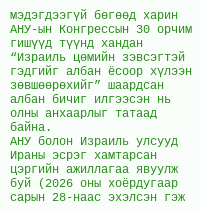мэдэгдээгүй бөгөөд харин АНУ-ын Конгрессын 30 орчим гишүүд түүнд хандан “Израиль цөмийн зэвсэгтэй гэдгийг албан ёсоор хүлээн зөвшөөрөхийг” шаардсан албан бичиг илгээсэн нь олны анхаарлыг татаад байна.
АНУ болон Израиль улсууд Ираны эсрэг хамтарсан цэргийн ажиллагаа явуулж буй (2026 оны хоёрдугаар сарын 28-наас эхэлсэн гэж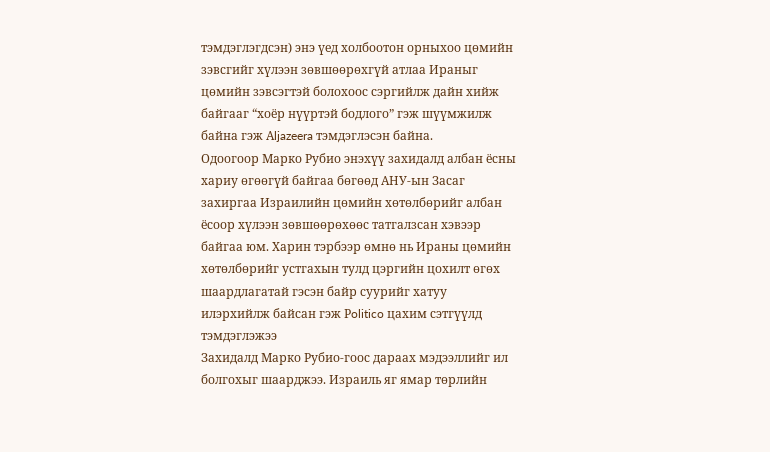тэмдэглэгдсэн) энэ үед холбоотон орныхоо цөмийн зэвсгийг хүлээн зөвшөөрөхгүй атлаа Ираныг цөмийн зэвсэгтэй болохоос сэргийлж дайн хийж байгааг “хоёр нүүртэй бодлого” гэж шүүмжилж байна гэж Аljazeera тэмдэглэсэн байна.
Одоогоор Марко Рубио энэхүү захидалд албан ёсны хариу өгөөгүй байгаа бөгөөд АНУ-ын Засаг захиргаа Израилийн цөмийн хөтөлбөрийг албан ёсоор хүлээн зөвшөөрөхөөс татгалзсан хэвээр байгаа юм. Харин тэрбээр өмнө нь Ираны цөмийн хөтөлбөрийг устгахын тулд цэргийн цохилт өгөх шаардлагатай гэсэн байр суурийг хатуу илэрхийлж байсан гэж Рolitico цахим сэтгүүлд тэмдэглэжээ
Захидалд Марко Рубио-гоос дараах мэдээллийг ил болгохыг шаарджээ. Израиль яг ямар төрлийн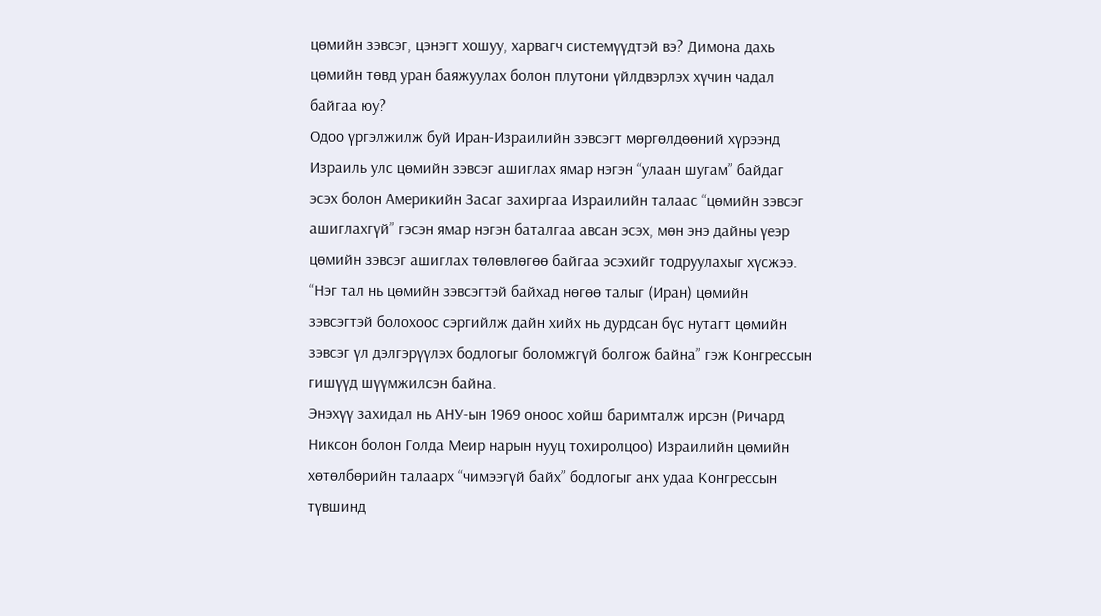цөмийн зэвсэг, цэнэгт хошуу, харвагч системүүдтэй вэ? Димона дахь цөмийн төвд уран баяжуулах болон плутони үйлдвэрлэх хүчин чадал байгаа юу?
Одоо үргэлжилж буй Иран-Израилийн зэвсэгт мөргөлдөөний хүрээнд Израиль улс цөмийн зэвсэг ашиглах ямар нэгэн “улаан шугам” байдаг эсэх болон Америкийн Засаг захиргаа Израилийн талаас “цөмийн зэвсэг ашиглахгүй” гэсэн ямар нэгэн баталгаа авсан эсэх, мөн энэ дайны үеэр цөмийн зэвсэг ашиглах төлөвлөгөө байгаа эсэхийг тодруулахыг хүсжээ.
“Нэг тал нь цөмийн зэвсэгтэй байхад нөгөө талыг (Иран) цөмийн зэвсэгтэй болохоос сэргийлж дайн хийх нь дурдсан бүс нутагт цөмийн зэвсэг үл дэлгэрүүлэх бодлогыг боломжгүй болгож байна” гэж Конгрессын гишүүд шүүмжилсэн байна.
Энэхүү захидал нь АНУ-ын 1969 оноос хойш баримталж ирсэн (Ричард Никсон болон Голда Меир нарын нууц тохиролцоо) Израилийн цөмийн хөтөлбөрийн талаарх “чимээгүй байх” бодлогыг анх удаа Конгрессын түвшинд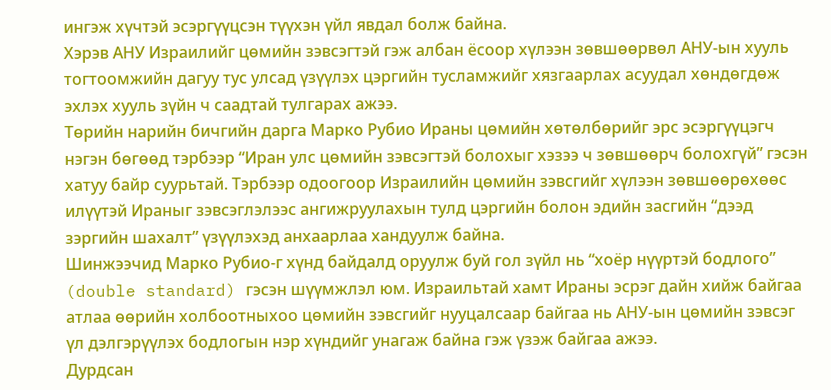ингэж хүчтэй эсэргүүцсэн түүхэн үйл явдал болж байна.
Хэрэв АНУ Израилийг цөмийн зэвсэгтэй гэж албан ёсоор хүлээн зөвшөөрвөл АНУ-ын хууль тогтоомжийн дагуу тус улсад үзүүлэх цэргийн тусламжийг хязгаарлах асуудал хөндөгдөж эхлэх хууль зүйн ч саадтай тулгарах ажээ.
Төрийн нарийн бичгийн дарга Марко Рубио Ираны цөмийн хөтөлбөрийг эрс эсэргүүцэгч нэгэн бөгөөд тэрбээр “Иран улс цөмийн зэвсэгтэй болохыг хэзээ ч зөвшөөрч болохгүй” гэсэн хатуу байр суурьтай. Тэрбээр одоогоор Израилийн цөмийн зэвсгийг хүлээн зөвшөөрөхөөс илүүтэй Ираныг зэвсэглэлээс ангижруулахын тулд цэргийн болон эдийн засгийн “дээд зэргийн шахалт” үзүүлэхэд анхаарлаа хандуулж байна.
Шинжээчид Марко Рубио-г хүнд байдалд оруулж буй гол зүйл нь “хоёр нүүртэй бодлого” (double standard) гэсэн шүүмжлэл юм. Израильтай хамт Ираны эсрэг дайн хийж байгаа атлаа өөрийн холбоотныхоо цөмийн зэвсгийг нууцалсаар байгаа нь АНУ-ын цөмийн зэвсэг үл дэлгэрүүлэх бодлогын нэр хүндийг унагаж байна гэж үзэж байгаа ажээ.
Дурдсан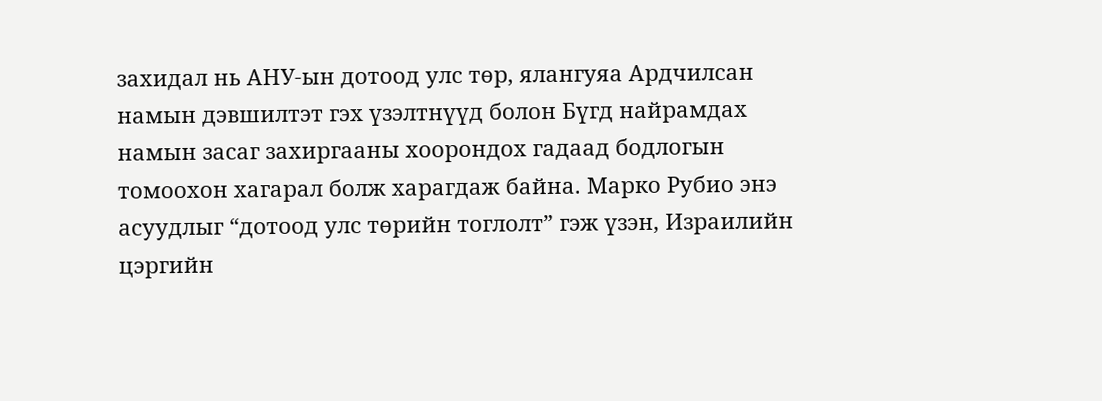захидал нь АНУ-ын дотоод улс төр, ялангуяа Ардчилсан намын дэвшилтэт гэх үзэлтнүүд болон Бүгд найрамдах намын засаг захиргааны хоорондох гадаад бодлогын томоохон хагарал болж харагдаж байна. Марко Рубио энэ асуудлыг “дотоод улс төрийн тоглолт” гэж үзэн, Израилийн цэргийн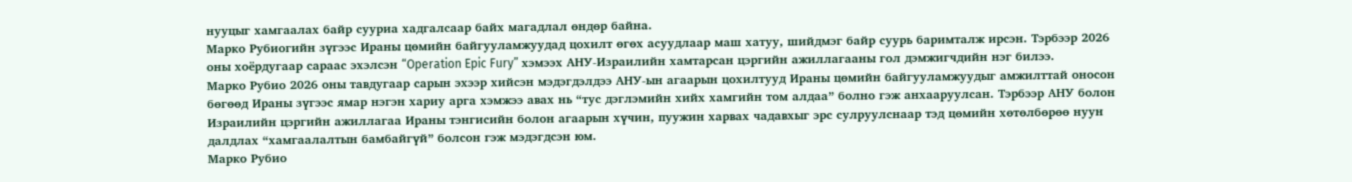нууцыг хамгаалах байр сууриа хадгалсаар байх магадлал өндөр байна.
Марко Рубиогийн зүгээс Ираны цөмийн байгууламжуудад цохилт өгөх асуудлаар маш хатуу, шийдмэг байр суурь баримталж ирсэн. Тэрбээр 2026 оны хоёрдугаар сараас эхэлсэн “Operation Epic Fury” хэмээх АНУ-Израилийн хамтарсан цэргийн ажиллагааны гол дэмжигчдийн нэг билээ.
Марко Рубио 2026 оны тавдугаар сарын эхээр хийсэн мэдэгдэлдээ АНУ-ын агаарын цохилтууд Ираны цөмийн байгууламжуудыг амжилттай оносон бөгөөд Ираны зүгээс ямар нэгэн хариу арга хэмжээ авах нь “тус дэглэмийн хийх хамгийн том алдаа” болно гэж анхааруулсан. Тэрбээр АНУ болон Израилийн цэргийн ажиллагаа Ираны тэнгисийн болон агаарын хүчин, пуужин харвах чадавхыг эрс сулруулснаар тэд цөмийн хөтөлбөрөө нуун далдлах “хамгаалалтын бамбайгүй” болсон гэж мэдэгдсэн юм.
Марко Рубио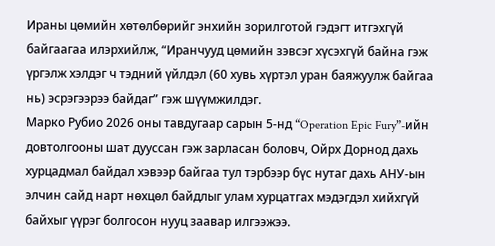Ираны цөмийн хөтөлбөрийг энхийн зорилготой гэдэгт итгэхгүй байгаагаа илэрхийлж, “Иранчууд цөмийн зэвсэг хүсэхгүй байна гэж үргэлж хэлдэг ч тэдний үйлдэл (60 хувь хүртэл уран баяжуулж байгаа нь) эсрэгээрээ байдаг” гэж шүүмжилдэг.
Марко Рубио 2026 оны тавдугаар сарын 5-нд “Operation Epic Fury”-ийн довтолгооны шат дууссан гэж зарласан боловч, Ойрх Дорнод дахь хурцадмал байдал хэвээр байгаа тул тэрбээр бүс нутаг дахь АНУ-ын элчин сайд нарт нөхцөл байдлыг улам хурцатгах мэдэгдэл хийхгүй байхыг үүрэг болгосон нууц заавар илгээжээ.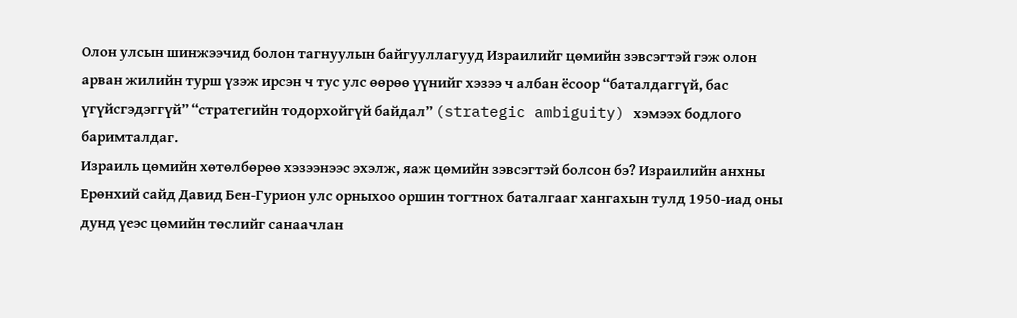Олон улсын шинжээчид болон тагнуулын байгууллагууд Израилийг цөмийн зэвсэгтэй гэж олон арван жилийн турш үзэж ирсэн ч тус улс өөрөө үүнийг хэзээ ч албан ёсоор “баталдаггүй, бас үгүйсгэдэггүй” “стратегийн тодорхойгүй байдал” (strategic ambiguity) хэмээх бодлого баримталдаг.
Израиль цөмийн хөтөлбөрөө хэзээнээс эхэлж, яаж цөмийн зэвсэгтэй болсон бэ? Израилийн анхны Ерөнхий сайд Давид Бен-Гурион улс орныхоо оршин тогтнох баталгааг хангахын тулд 1950-иад оны дунд үеэс цөмийн төслийг санаачлан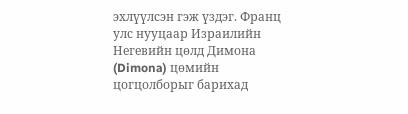эхлүүлсэн гэж үздэг. Франц улс нууцаар Израилийн Негевийн цөлд Димона (Dimona) цөмийн цогцолборыг барихад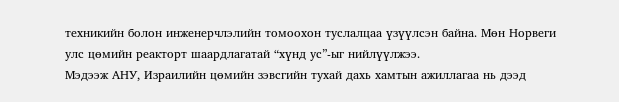техникийн болон инженерчлэлийн томоохон туслалцаа үзүүлсэн байна. Мөн Норвеги улс цөмийн реакторт шаардлагатай “хүнд ус”-ыг нийлүүлжээ.
Мэдээж АНУ, Израилийн цөмийн зэвсгийн тухай дахь хамтын ажиллагаа нь дээд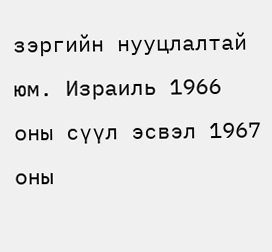зэргийн нууцлалтай юм. Израиль 1966 оны сүүл эсвэл 1967 оны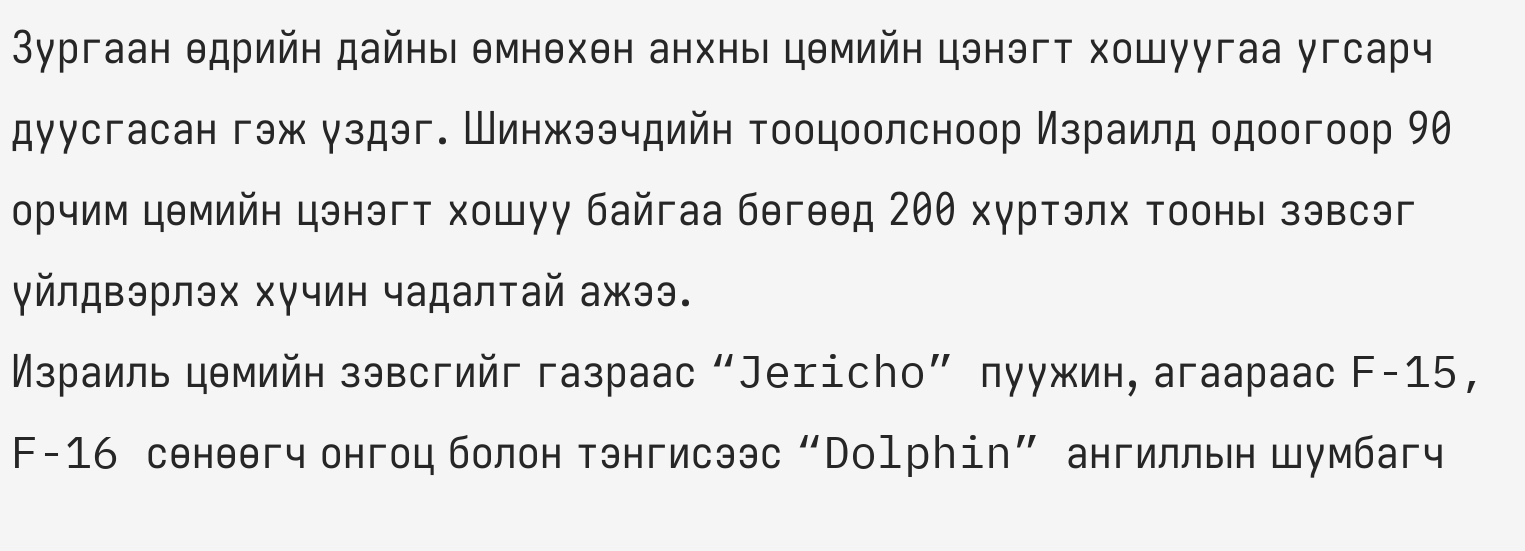Зургаан өдрийн дайны өмнөхөн анхны цөмийн цэнэгт хошуугаа угсарч дуусгасан гэж үздэг. Шинжээчдийн тооцоолсноор Израилд одоогоор 90 орчим цөмийн цэнэгт хошуу байгаа бөгөөд 200 хүртэлх тооны зэвсэг үйлдвэрлэх хүчин чадалтай ажээ.
Израиль цөмийн зэвсгийг газраас “Jericho” пуужин, агаараас F-15, F-16 сөнөөгч онгоц болон тэнгисээс “Dolphin” ангиллын шумбагч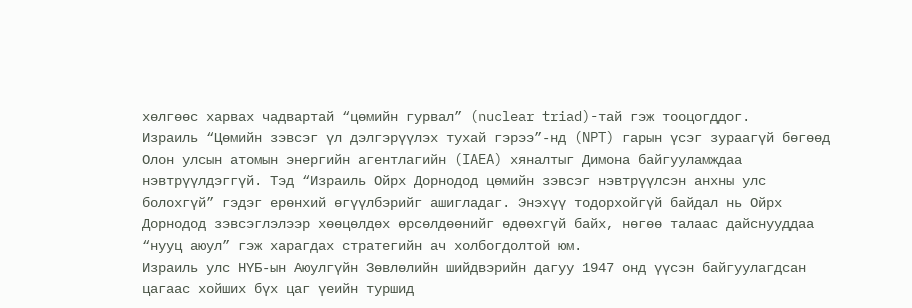хөлгөөс харвах чадвартай “цөмийн гурвал” (nuclear triad)-тай гэж тооцогддог.
Израиль “Цөмийн зэвсэг үл дэлгэрүүлэх тухай гэрээ”-нд (NPT) гарын үсэг зураагүй бөгөөд Олон улсын атомын энергийн агентлагийн (IAEA) хяналтыг Димона байгууламждаа нэвтрүүлдэггүй. Тэд “Израиль Ойрх Дорнодод цөмийн зэвсэг нэвтрүүлсэн анхны улс болохгүй” гэдэг ерөнхий өгүүлбэрийг ашигладаг. Энэхүү тодорхойгүй байдал нь Ойрх Дорнодод зэвсэглэлээр хөөцөлдөх өрсөлдөөнийг өдөөхгүй байх, нөгөө талаас дайснууддаа “нууц аюул” гэж харагдах стратегийн ач холбогдолтой юм.
Израиль улс НҮБ-ын Аюулгүйн Зөвлөлийн шийдвэрийн дагуу 1947 онд үүсэн байгуулагдсан цагаас хойших бүх цаг үеийн туршид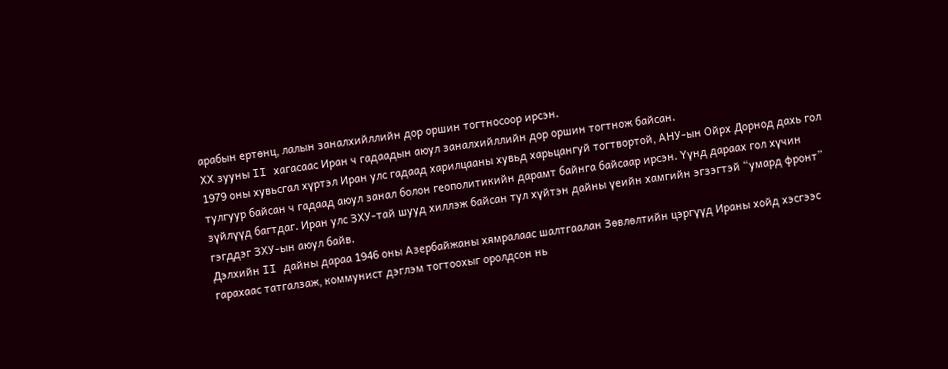арабын ертөнц, лалын заналхийллийн дор оршин тогтносоор ирсэн.
ХХ зууны II хагасаас Иран ч гадаадын аюул заналхийллийн дор оршин тогтнож байсан.
1979 оны хувьсгал хүртэл Иран улс гадаад харилцааны хувьд харьцангуй тогтвортой, АНУ-ын Ойрх Дорнод дахь гол тулгуур байсан ч гадаад аюул занал болон геополитикийн дарамт байнга байсаар ирсэн. Үүнд дараах гол хүчин зүйлүүд багтдаг. Иран улс ЗХУ-тай шууд хиллэж байсан тул хүйтэн дайны үеийн хамгийн эгзэгтэй “умард фронт” гэгддэг ЗХУ-ын аюул байв.
Дэлхийн II дайны дараа 1946 оны Азербайжаны хямралаас шалтгаалан Зөвлөлтийн цэргүүд Ираны хойд хэсгээс гарахаас татгалзаж, коммунист дэглэм тогтоохыг оролдсон нь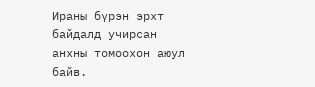Ираны бүрэн эрхт байдалд учирсан анхны томоохон аюул байв.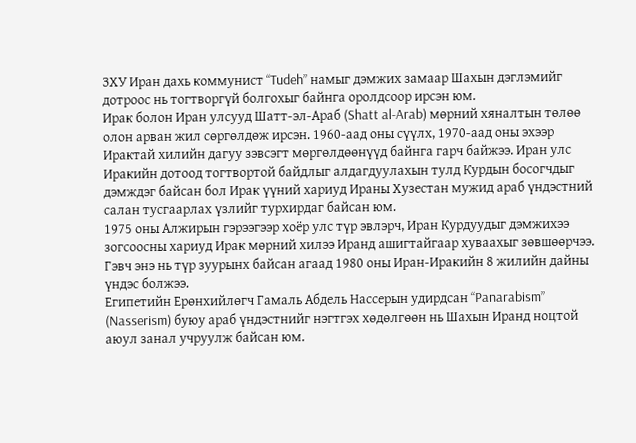ЗХУ Иран дахь коммунист “Tudeh” намыг дэмжих замаар Шахын дэглэмийг дотроос нь тогтворгүй болгохыг байнга оролдсоор ирсэн юм.
Ирак болон Иран улсууд Шатт-эл-Араб (Shatt al-Arab) мөрний хяналтын төлөө олон арван жил сөргөлдөж ирсэн. 1960-аад оны сүүлx, 1970-аад оны эхээр Ирактай хилийн дагуу зэвсэгт мөргөлдөөнүүд байнга гарч байжээ. Иран улс Иракийн дотоод тогтвортой байдлыг алдагдуулахын тулд Курдын босогчдыг дэмждэг байсан бол Ирак үүний хариуд Ираны Хузестан мужид араб үндэстний салан тусгаарлах үзлийг турхирдаг байсан юм.
1975 оны Алжирын гэрээгээр хоёр улс түр эвлэрч, Иран Курдуудыг дэмжихээ зогсоосны хариуд Ирак мөрний хилээ Иранд ашигтайгаар хуваахыг зөвшөөрчээ. Гэвч энэ нь түр зуурынх байсан агаад 1980 оны Иран-Иракийн 8 жилийн дайны үндэс болжээ.
Египетийн Ерөнхийлөгч Гамаль Абдель Нассерын удирдсан “Panarabism” (Nasserism) буюу араб үндэстнийг нэгтгэх хөдөлгөөн нь Шахын Иранд ноцтой аюул занал учруулж байсан юм.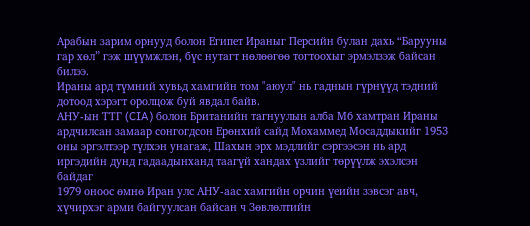Арабын зарим орнууд болон Египет Ираныг Персийн булан дахь “Барууны гар хөл” гэж шүүмжлэн, бүс нутагт нөлөөгөө тогтоохыг эрмэлзэж байсан билээ.
Ираны ард түмний хувьд хамгийн том "аюул" нь гаднын гүрнүүд тэдний дотоод хэрэгт оролцож буй явдал байв.
АНУ-ын ТТГ (CIA) болон Британийн тагнуулын алба М6 хамтран Ираны ардчилсан замаар сонгогдсон Ерөнхий сайд Мохаммед Мосаддыкийг 1953 оны эргэлтээр түлхэн унагаж, Шахын эрх мэдлийг сэргээсэн нь ард иргэдийн дунд гадаадынханд таагүй хандах үзлийг төрүүлж эхэлсэн байдаг
1979 оноос өмнө Иран улс АНУ-аас хамгийн орчин үеийн зэвсэг авч, хүчирхэг арми байгуулсан байсан ч Зөвлөлтийн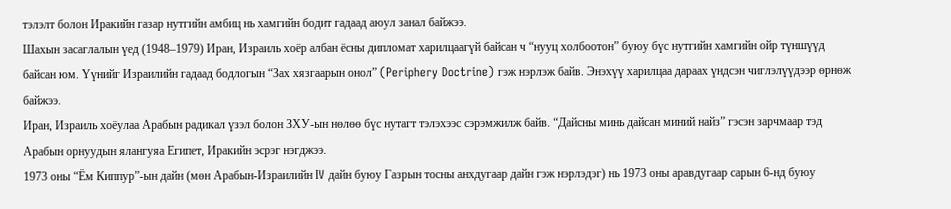тэлэлт болон Иракийн газар нутгийн амбиц нь хамгийн бодит гадаад аюул занал байжээ.
Шахын засаглалын үед (1948–1979) Иран, Израиль хоёр албан ёсны дипломат харилцаагүй байсан ч “нууц холбоотон” буюу бүс нутгийн хамгийн ойр түншүүд байсан юм. Үүнийг Израилийн гадаад бодлогын “Зах хязгаарын онол” (Periphery Doctrine) гэж нэрлэж байв. Энэхүү харилцаа дараах үндсэн чиглэлүүдээр өрнөж байжээ.
Иран, Израиль хоёулаа Арабын радикал үзэл болон ЗХУ-ын нөлөө бүс нутагт тэлэхээс сэрэмжилж байв. “Дайсны минь дайсан миний найз” гэсэн зарчмаар тэд Арабын орнуудын ялангуяа Египет, Иракийн эсрэг нэгджээ.
1973 оны “Ём Киппур”-ын дайн (мөн Арабын-Израилийн IV дайн буюу Газрын тосны анхдугаар дайн гэж нэрлэдэг) нь 1973 оны аравдугаар сарын 6-нд буюу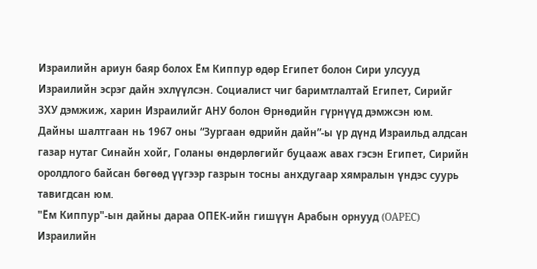Израилийн ариун баяр болох Ём Киппур өдөр Египет болон Сири улсууд Израилийн эсрэг дайн эхлүүлсэн. Социалист чиг баримтлалтай Египет, Сирийг ЗХУ дэмжиж, харин Израилийг АНУ болон Өрнөдийн гүрнүүд дэмжсэн юм. Дайны шалтгаан нь 1967 оны “Зургаан өдрийн дайн”-ы үр дүнд Израильд алдсан газар нутаг Синайн хойг, Голаны өндөрлөгийг буцааж авах гэсэн Египет, Сирийн оролдлого байсан бөгөөд үүгээр газрын тосны анхдугаар хямралын үндэс суурь тавигдсан юм.
"Ём Киппур"-ын дайны дараа ОПЕК-ийн гишүүн Арабын орнууд (OAPEC) Израилийн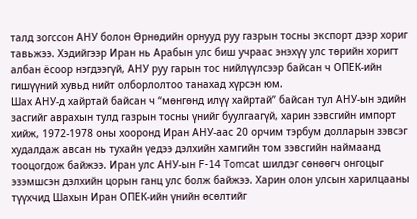талд зогссон АНУ болон Өрнөдийн орнууд руу газрын тосны экспорт дээр хориг тавьжээ. Хэдийгээр Иран нь Арабын улс биш учраас энэхүү улс төрийн хоригт албан ёсоор нэгдээгүй, АНУ руу гарын тос нийлүүлсээр байсан ч ОПЕК-ийн гишүүний хувьд нийт олборлолтоо танахад хүрсэн юм.
Шах АНУ-д хайртай байсан ч “мөнгөнд илүү хайртай” байсан тул АНУ-ын эдийн засгийг аврахын тулд газрын тосны үнийг буулгаагүй, харин зэвсгийн импорт хийж, 1972-1978 оны хооронд Иран АНУ-аас 20 орчим тэрбум долларын зэвсэг худалдаж авсан нь тухайн үедээ дэлхийн хамгийн том зэвсгийн наймаанд тооцогдож байжээ. Иран улс АНУ-ын F-14 Tomcat шилдэг сөнөөгч онгоцыг эзэмшсэн дэлхийн цорын ганц улс болж байжээ. Харин олон улсын харилцааны түүхчид Шахын Иран ОПЕК-ийн үнийн өсөлтийг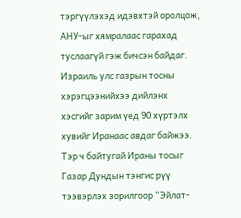тэргүүлэхэд идэвхтэй оролцож, АНУ-ыг хямралаас гарахад туслаагүй гэж бичсэн байдаг.
Израиль улс газрын тосны хэрэгцээнийхээ дийлэнх хэсгийг зарим үед 90 хүртэлх хувийг Иранаас авдаг байжээ. Тэр ч байтугай Ираны тосыг Газар Дундын тэнгис рүү тээвэрлэх зорилгоор “Эйлат-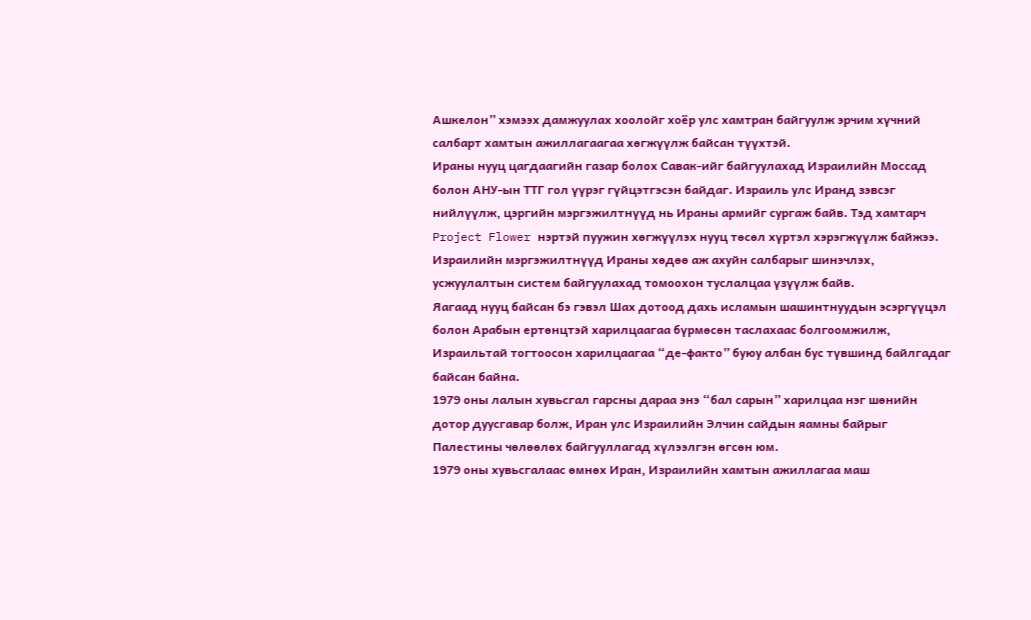Ашкелон” хэмээх дамжуулах хоолойг хоёр улс хамтран байгуулж эрчим хүчний салбарт хамтын ажиллагаагаа хөгжүүлж байсан түүхтэй.
Ираны нууц цагдаагийн газар болох Савак-ийг байгуулахад Израилийн Моссад болон АНУ-ын ТТГ гол үүрэг гүйцэтгэсэн байдаг. Израиль улс Иранд зэвсэг нийлүүлж, цэргийн мэргэжилтнүүд нь Ираны армийг сургаж байв. Тэд хамтарч Project Flower нэртэй пуужин хөгжүүлэх нууц төсөл хүртэл хэрэгжүүлж байжээ.
Израилийн мэргэжилтнүүд Ираны хөдөө аж ахуйн салбарыг шинэчлэх, усжуулалтын систем байгуулахад томоохон туслалцаа үзүүлж байв.
Яагаад нууц байсан бэ гэвэл Шах дотоод дахь исламын шашинтнуудын эсэргүүцэл болон Арабын ертөнцтэй харилцаагаа бүрмөсөн таслахаас болгоомжилж, Израильтай тогтоосон харилцаагаа “де-факто” буюу албан бус түвшинд байлгадаг байсан байна.
1979 оны лалын хувьсгал гарсны дараа энэ “бал сарын” харилцаа нэг шөнийн дотор дуусгавар болж, Иран улс Израилийн Элчин сайдын яамны байрыг Палестины чөлөөлөх байгууллагад хүлээлгэн өгсөн юм.
1979 оны хувьсгалаас өмнөх Иран, Израилийн хамтын ажиллагаа маш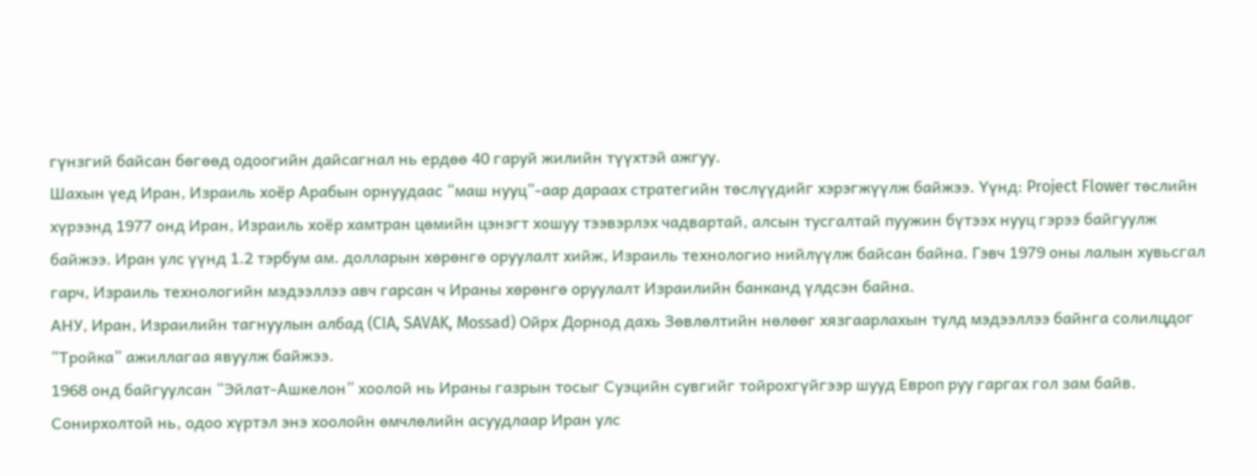гүнзгий байсан бөгөөд одоогийн дайсагнал нь ердөө 40 гаруй жилийн түүхтэй ажгуу.
Шахын үед Иран, Израиль хоёр Арабын орнуудаас “маш нууц”-аар дараах стратегийн төслүүдийг хэрэгжүүлж байжээ. Үүнд: Project Flower төслийн хүрээнд 1977 онд Иран, Израиль хоёр хамтран цөмийн цэнэгт хошуу тээвэрлэх чадвартай, алсын тусгалтай пуужин бүтээх нууц гэрээ байгуулж байжээ. Иран улс үүнд 1.2 тэрбум ам. долларын хөрөнгө оруулалт хийж, Израиль технологио нийлүүлж байсан байна. Гэвч 1979 оны лалын хувьсгал гарч, Израиль технологийн мэдээллээ авч гарсан ч Ираны хөрөнгө оруулалт Израилийн банканд үлдсэн байна.
АНУ, Иран, Израилийн тагнуулын албад (CIA, SAVAK, Mossad) Ойрх Дорнод дахь Зөвлөлтийн нөлөөг хязгаарлахын тулд мэдээллээ байнга солилцдог “Тройка” ажиллагаа явуулж байжээ.
1968 онд байгуулсан “Эйлат-Ашкелон” хоолой нь Ираны газрын тосыг Суэцийн сувгийг тойрохгүйгээр шууд Европ руу гаргах гол зам байв. Сонирхолтой нь, одоо хүртэл энэ хоолойн өмчлөлийн асуудлаар Иран улс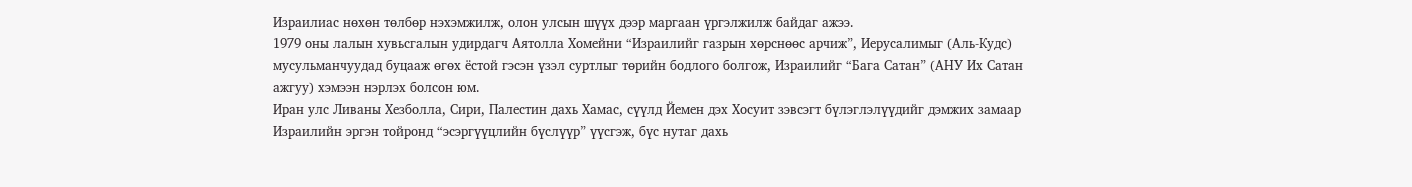Израилиас нөхөн төлбөр нэхэмжилж, олон улсын шүүх дээр маргаан үргэлжилж байдаг ажээ.
1979 оны лалын хувьсгалын удирдагч Аятолла Хомейни “Израилийг газрын хөрснөөс арчиж”, Иерусалимыг (Аль-Кудс) мусульманчуудад буцааж өгөх ёстой гэсэн үзэл суртлыг төрийн бодлого болгож, Израилийг “Бага Сатан” (АНУ Их Сатан ажгуу) хэмээн нэрлэх болсон юм.
Иран улс Ливаны Хезболла, Сири, Палестин дахь Хамас, сүүлд Йемен дэх Хосуит зэвсэгт бүлэглэлүүдийг дэмжих замаар Израилийн эргэн тойронд “эсэргүүцлийн бүслүүр” үүсгэж, бүс нутаг дахь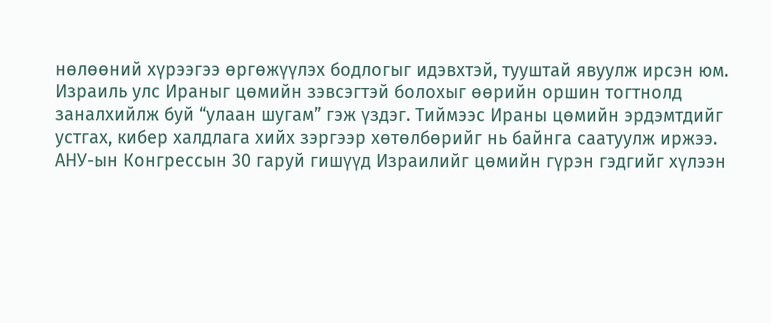нөлөөний хүрээгээ өргөжүүлэх бодлогыг идэвхтэй, тууштай явуулж ирсэн юм.
Израиль улс Ираныг цөмийн зэвсэгтэй болохыг өөрийн оршин тогтнолд заналхийлж буй “улаан шугам” гэж үздэг. Тиймээс Ираны цөмийн эрдэмтдийг устгах, кибер халдлага хийх зэргээр хөтөлбөрийг нь байнга саатуулж иржээ.
АНУ-ын Конгрессын 30 гаруй гишүүд Израилийг цөмийн гүрэн гэдгийг хүлээн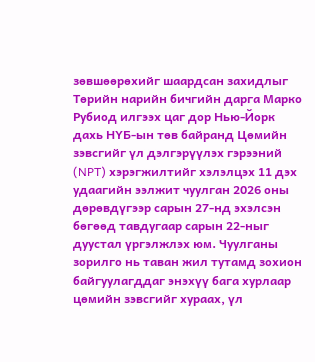зөвшөөрөхийг шаардсан захидлыг Төрийн нарийн бичгийн дарга Марко Рубиод илгээх цаг дор Нью-Йорк дахь НҮБ-ын төв байранд Цөмийн зэвсгийг үл дэлгэрүүлэх гэрээний (NPT) хэрэгжилтийг хэлэлцэх 11 дэх удаагийн ээлжит чуулган 2026 оны дөрөвдүгээр сарын 27-нд эхэлсэн бөгөөд тавдугаар сарын 22-ныг дуустал үргэлжлэх юм. Чуулганы зорилго нь таван жил тутамд зохион байгуулагддаг энэхүү бага хурлаар цөмийн зэвсгийг хураах, үл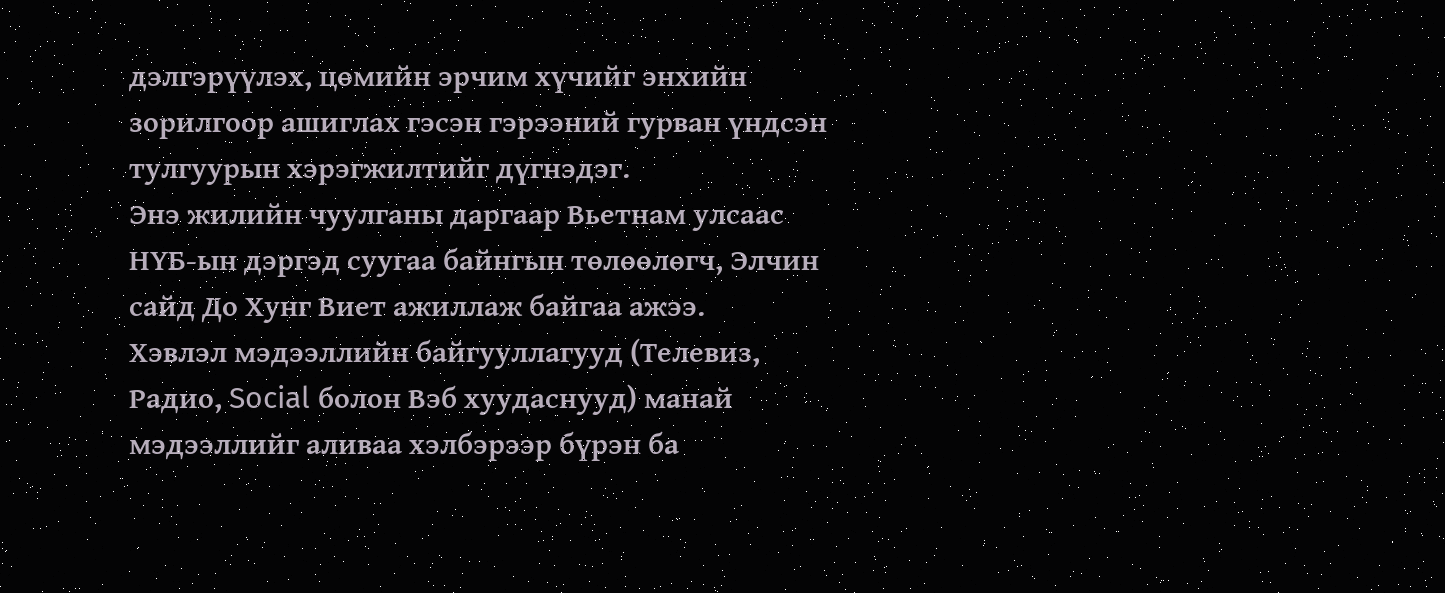дэлгэрүүлэх, цөмийн эрчим хүчийг энхийн зорилгоор ашиглах гэсэн гэрээний гурван үндсэн тулгуурын хэрэгжилтийг дүгнэдэг.
Энэ жилийн чуулганы даргаар Вьетнам улсаас НҮБ-ын дэргэд суугаа байнгын төлөөлөгч, Элчин сайд До Хунг Виет ажиллаж байгаа ажээ.
Хэвлэл мэдээллийн байгууллагууд (Телевиз, Радио, Social болон Вэб хуудаснууд) манай мэдээллийг аливаа хэлбэрээр бүрэн ба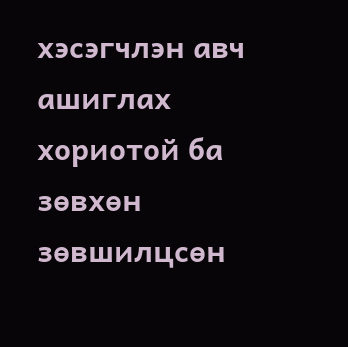хэсэгчлэн авч ашиглах хориотой ба зөвхөн зөвшилцсөн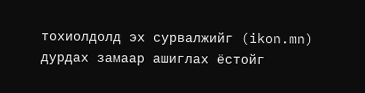тохиолдолд эх сурвалжийг (ikon.mn) дурдах замаар ашиглах ёстойг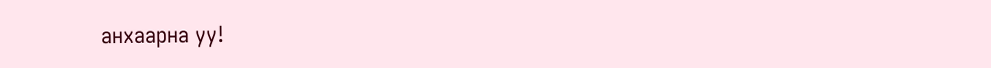анхаарна уу!